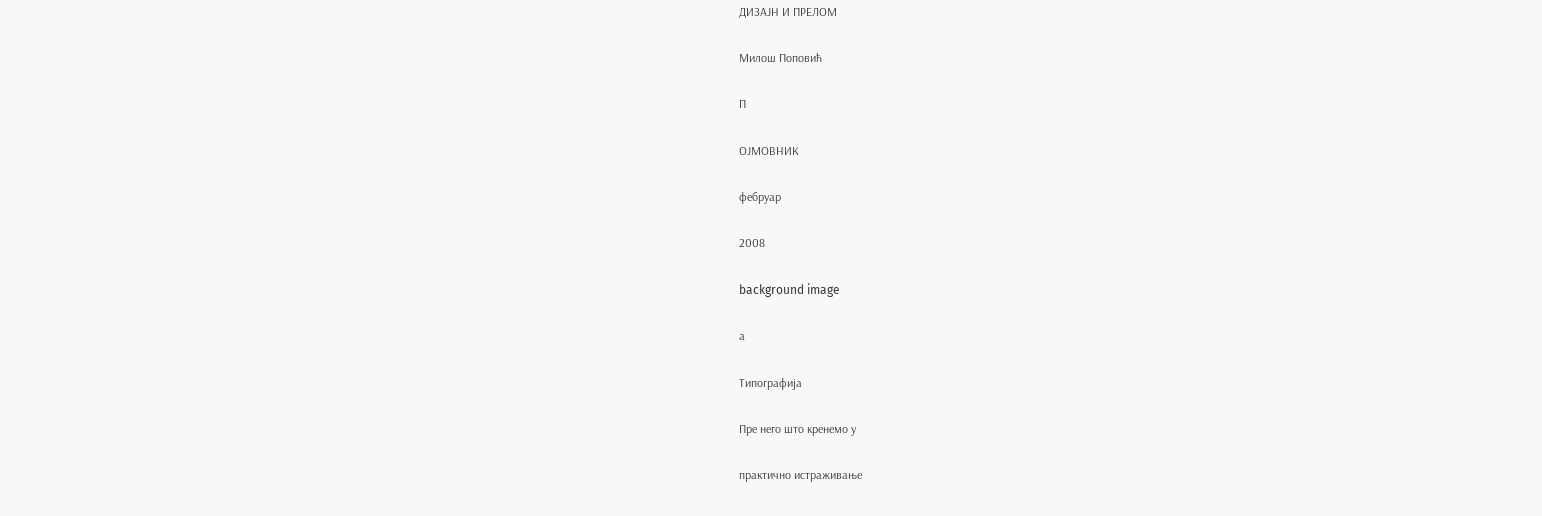ДИЗАЈН И ПРЕЛОМ

Милош Поповић

П

ОЈМОВНИК

фебруар

2008

background image

а

Типографија

Пре него што кренемо у

практично истраживање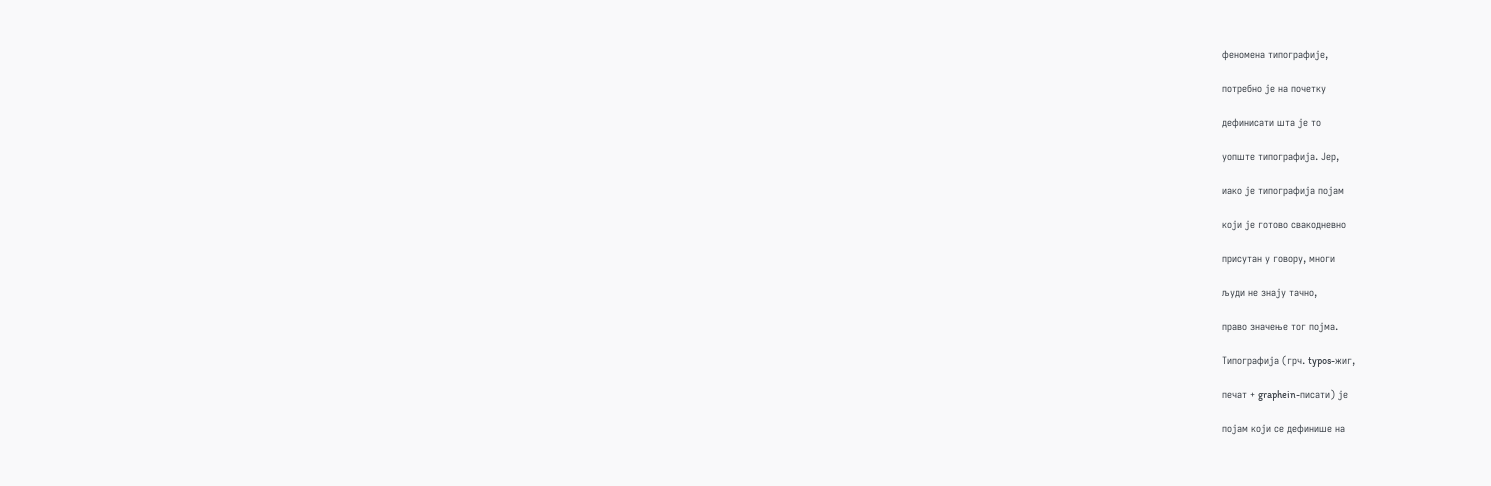феномена типографије,

потребно је на почетку

дефинисати шта је то

уопште типографија. Јер,

иако је типографија појам

који је готово свакодневно

присутан у говору, многи

људи не знају тачно,

право значење тог појма.

Типографија (грч. typos-жиг,

печат + graphein-писати) је

појам који се дефинише на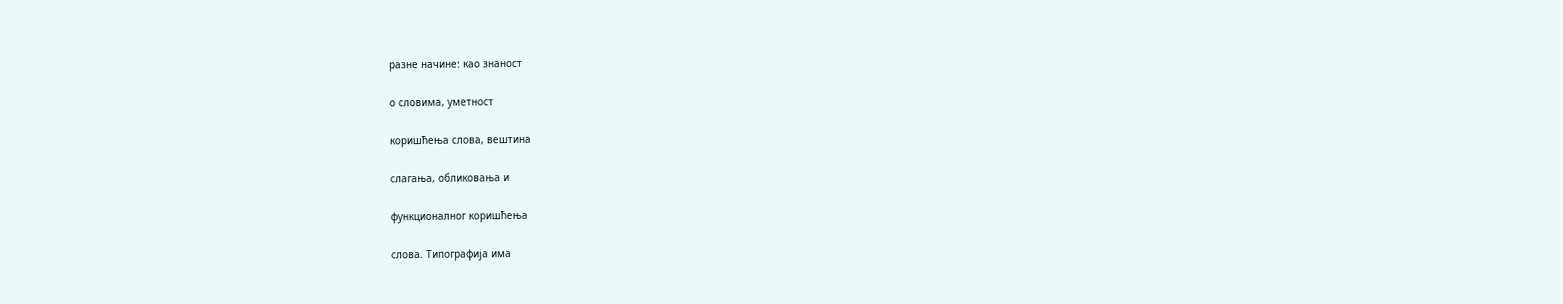разне начине: као знаност

о словима, уметност

коришћења слова, вештина

слагања, обликовања и

функционалног коришћења

слова. Типографија има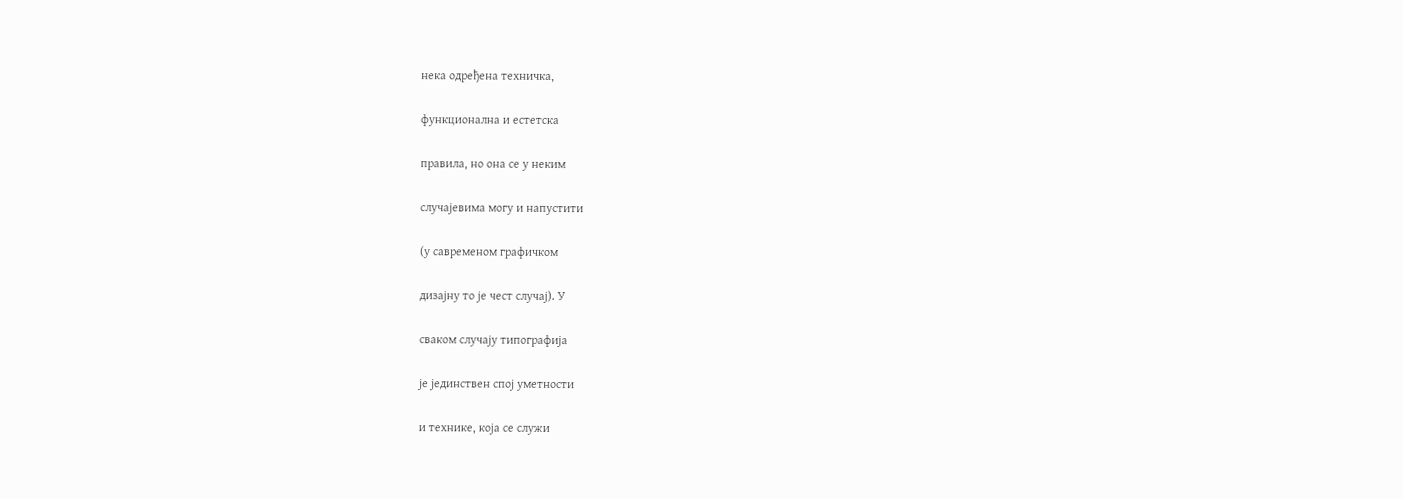нека одређена техничка,

функционална и естетска

правила, но она се у неким

случајевима могу и напустити

(у савременом графичком

дизајну то је чест случај). У

сваком случају типографија

је јединствен спој уметности

и технике, која се служи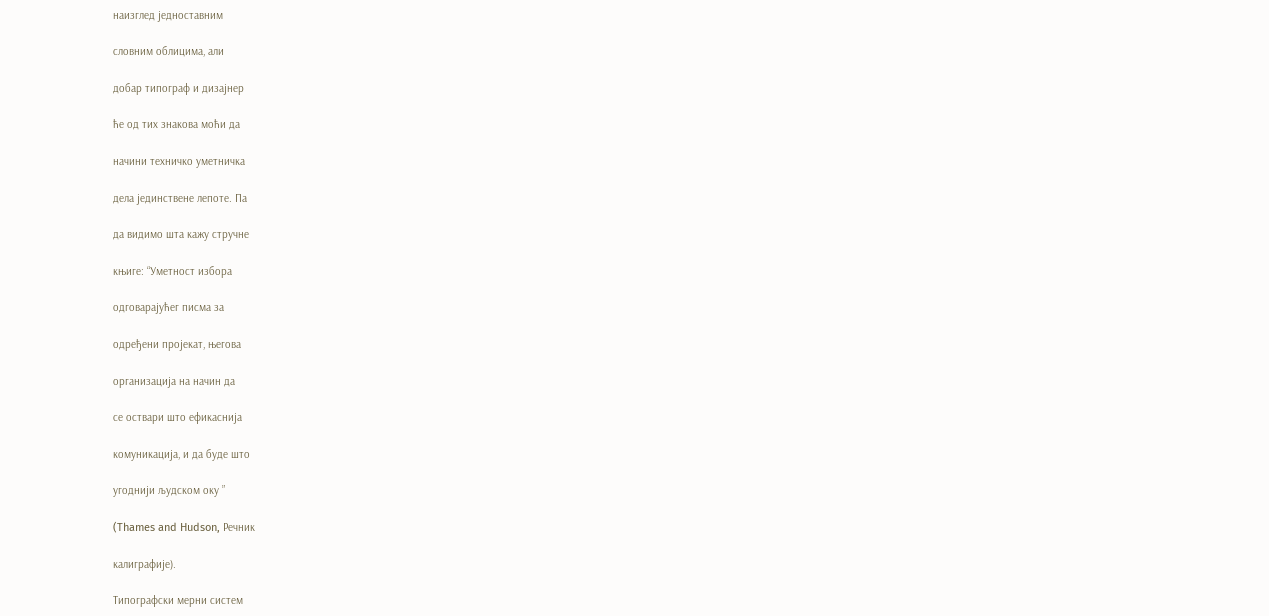наизглед једноставним

словним облицима, али

добар типограф и дизајнер

ће од тих знакова моћи да

начини техничко уметничка

дела јединствене лепоте. Па

да видимо шта кажу стручне

књиге: “Уметност избора

одговарајућег писма за

одређени пројекат, његова

организација на начин да

се оствари што ефикаснија

комуникација, и да буде што

угоднији људском оку ”

(Thames and Hudson, Речник

калиграфије).

Типографски мерни систем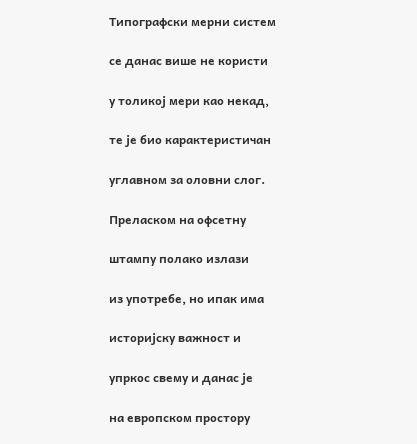Типографски мерни систем

се данас више не користи

у толикој мери као некад,

те је био карактеристичан

углавном за оловни слог.

Преласком на офсетну

штампу полако излази

из употребе, но ипак има

историјску важност и

упркос свему и данас је

на европском простору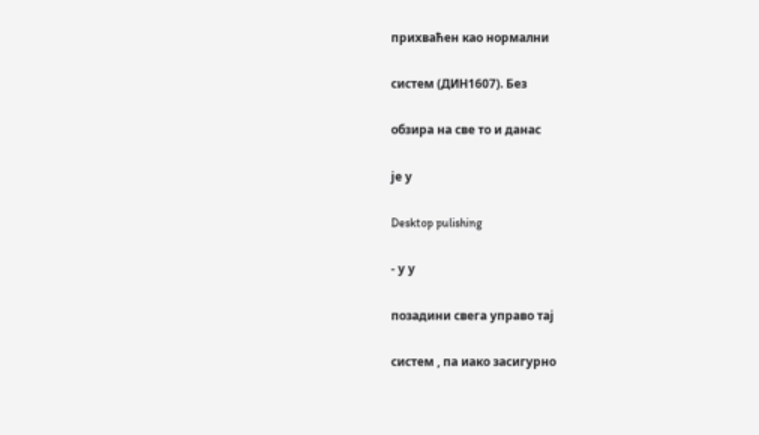прихваћен као нормални

систем (ДИН1607). Без

обзира на све то и данас

је у

Desktop pulishing

- у у

позадини свега управо тај

систем , па иако засигурно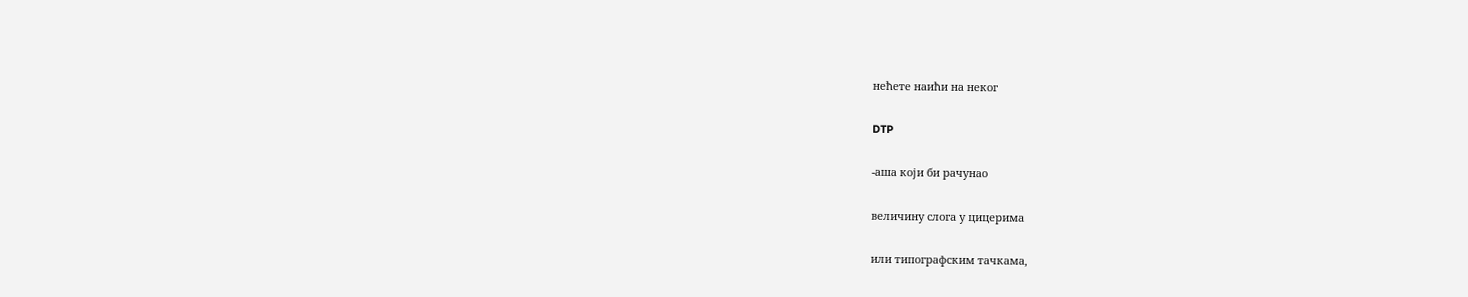нећете наићи на неког

DTP

-аша који би рачунао

величину слога у цицерима

или типографским тачкама,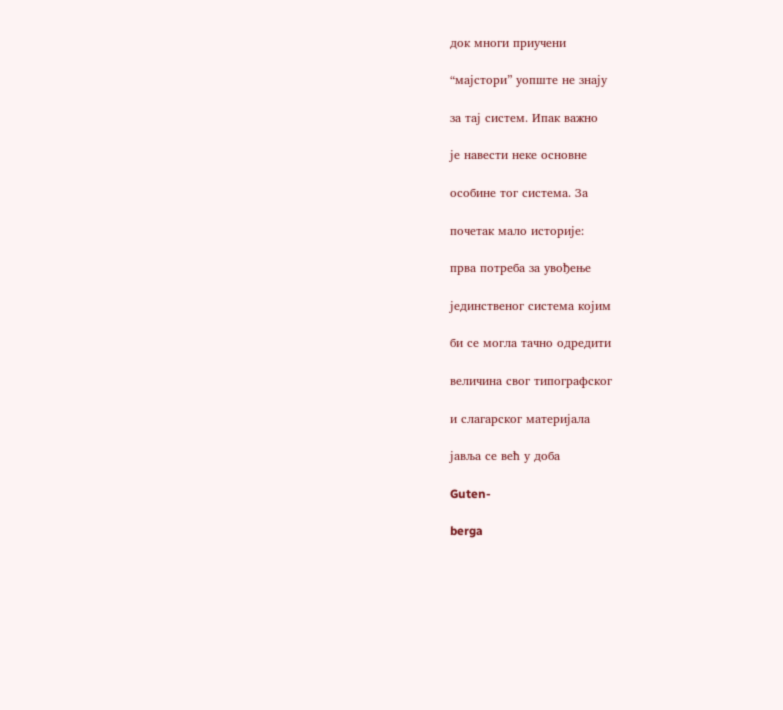док многи приучени

“мајстори” уопште не знају

за тај систем. Ипак важно

је навести неке основне

особине тог система. За

почетак мало историје:

прва потреба за увођење

јединственог система којим

би се могла тачно одредити

величина свог типографског

и слагарског материјала

јавља се већ у доба

Guten-

berga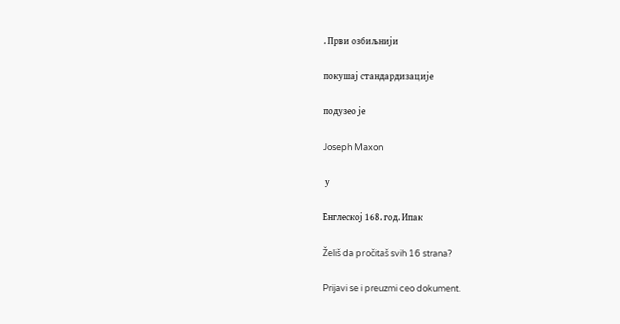. Први озбиљнији

покушај стандардизације

подузео је

Joseph Maxon

 у

Енглеској 168. год. Ипак

Želiš da pročitaš svih 16 strana?

Prijavi se i preuzmi ceo dokument.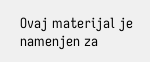Ovaj materijal je namenjen za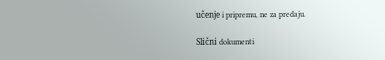učenje i pripremu, ne za predaju.

Slični dokumenti